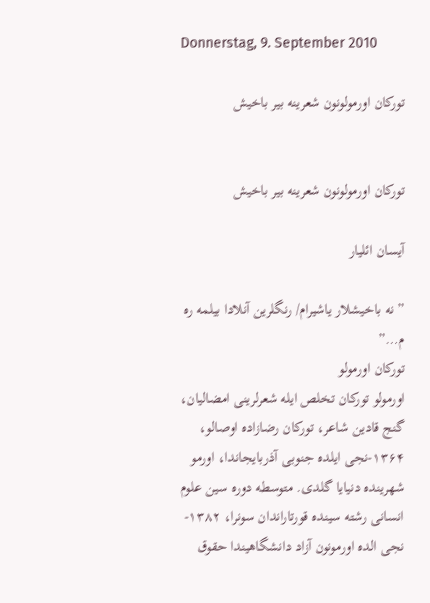Donnerstag, 9. September 2010

تورکان اورمولونون شعرینه بیر باخیش


تورکان اورمولونون شعرینه بیر باخیش

آیسان ائلیار

” نه باخیشلار یاشیرام/ رنگلرین آنلادا بیلمه ره م…”
تورکان اورمولو
اورمولو تورکان تخلص ایله شعرلرینی امضالیان، گنج قادین شاعر، تورکان رضازاده اوصالو، ۱۳۶۴-نجی ایلده جنوبی آذربایجاندا، اورمو شهرینده دنیایا گلدی. متوسطه دوره سین علوم انسانی رشته سینده قورتاراندان سونرا، ۱۳۸۲-نجی الده اورمونون آزاد دانشگاهیندا حقوق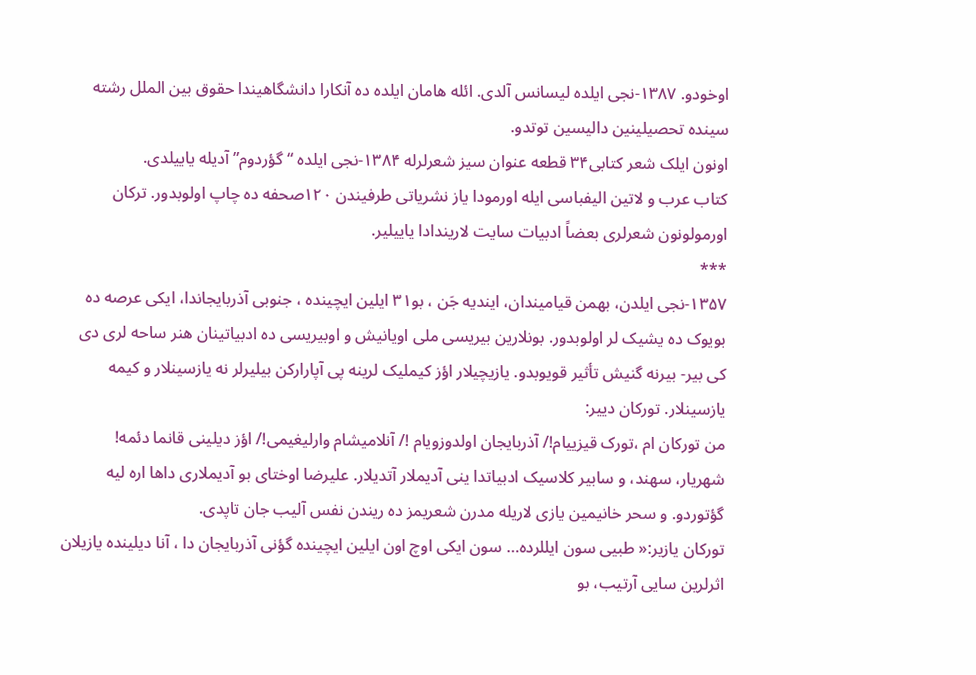اوخودو. ۱۳۸۷-نجی ایلده لیسانس آلدی. ائله هامان ایلده ده آنکارا دانشگاهیندا حقوق بین الملل رشته سینده تحصیلینین دالیسین توتدو.
اونون ایلک شعر کتابی۳۴ قطعه عنوان سیز شعرلرله ۱۳۸۴-نجی ایلده “گؤردوم” آدیله یاییلدی.
کتاب عرب و لاتین الیفباسی ایله اورمودا یاز نشریاتی طرفیندن ۱۲۰صحفه ده چاپ اولوبدور. ترکان اورمولونون شعرلری بعضاً ادبیات سایت لاریندادا یاییلیر.
***
۱۳۵۷-نجی ایلدن، بهمن قیامیندان، ایندیه جَن ، بو۳۱ ایلین ایچینده ، جنوبی آذربایجاندا، ایکی عرصه ده بویوک ده یشیک لر اولوبدور. بونلارین بیریسی ملی اویانیش و اوبیریسی ده ادبیاتینان هنر ساحه لری دی کی بیر- بیرنه گنیش تأثیر قویوبدو. یازیچیلار اؤز کیملیک لرینه پی آپارارکن بیلیرلر نه یازسینلار و کیمه یازسینلار. تورکان دییر:
من تورکان ام ،تورک قیزییام!/ آذربایجان اولدوزویام !/ آنلامیشام وارلیغیمی!/ اؤز دیلینی قانما دئمه!
شهریار، سهند، و سابیر کلاسیک ادبیاتدا ینی آدیملار آتدیلار. علیرضا اوختای بو آدیملاری داها اره لیه گؤتوردو. و سحر خانیمین یازی لاریله مدرن شعریمز ده ریندن نفس آلیب جان تاپدی.
تورکان یازیر:« طبیی سون ایللرده… سون ایکی اوچ اون ایلین ایچینده گؤنی آذربایجان دا ، آنا دیلینده یازیلان اثرلرین سایی آرتیب، بو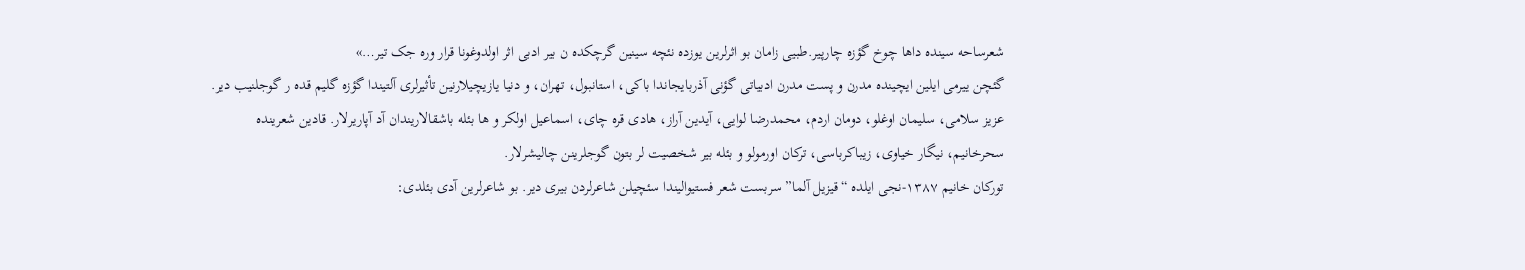شعرساحه سینده داها چوخ گؤزه چارپیر.طبیی زامان بو اثرلرین یوزده نئچه سینین گرچکده ن بیر ادبی اثر اولدوغونا قرار وره جک تیر…»
گئچن ییرمی ایلین ایچینده مدرن و پست مدرن ادبیاتی گؤنی آذربایجاندا باکی، استانبول، تهران، و دنیا یازیچیلارنین تأثیرلری آلتیندا گؤزه گلیم قده ر گوجلنیب دیر. عزیز سلامی، سلیمان اوغلو، دومان اردم، محمدرضا لوایی، آیدین آراز، هادی قره چای، اسماعیل اولکر و ها بئله باشقالاریندان آد آپاریرلار. قادین شعرینده سحرخانیم، نیگار خیاوی، زیباکرباسی، ترکان اورمولو و بئله بیر شخصیت لر بتون گوجلرینن چالیشرلار.
تورکان خانیم ۱۳۸۷-نجی ایلده “قیزیل آلما” سربست شعر فستیوالیندا سئچیلن شاعرلردن بیری دیر. بو شاعرلرین آدی بئلدی: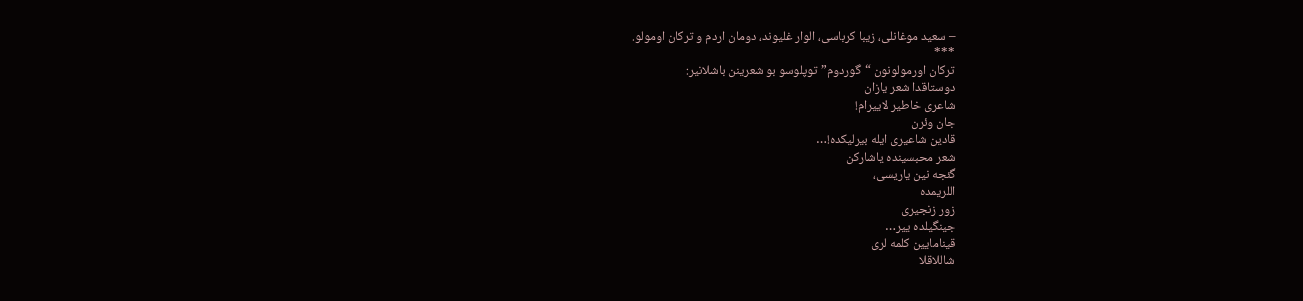– سعید موغانلی، زیبا کرباسی، الوار غلیوند، دومان اردم و ترکان اومولو.
***
ترکان اورمولونون “گوردوم” توپلوسو بو شعرینن باشلانیر:
دوستاقدا شعر یازان
شاعری خاطیر لاییرام!
جان وئرن
قادین شاعیری ایله بیرلیکده!…
شعر محبسینده یاشارکن
گئجه نین یاریسی،
اللریمده
زور زنجیری
جینگیلده ییر…
قینامایین کلمه لری
شاللاقلا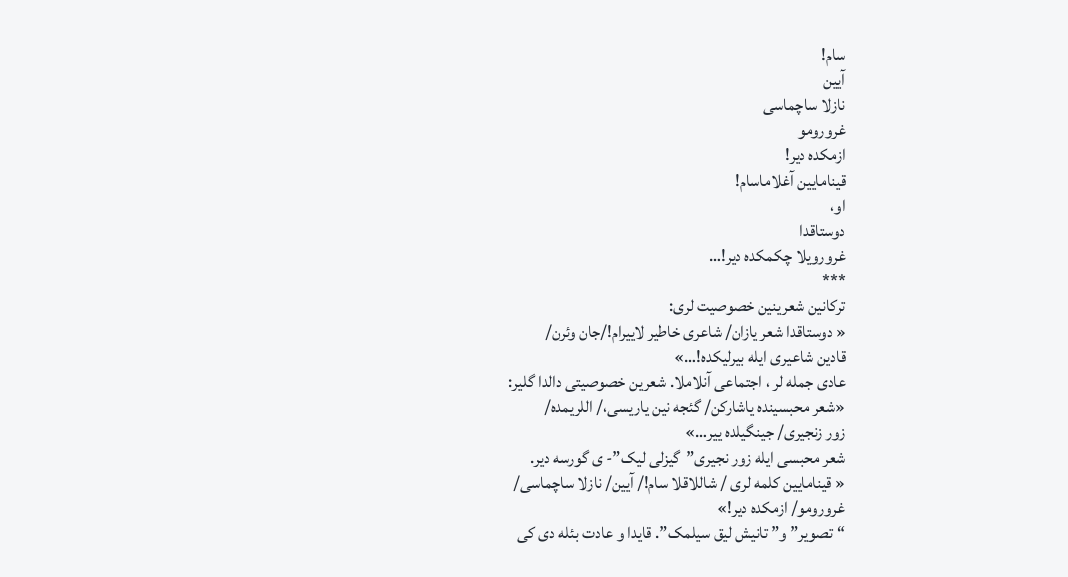سام!
آیین
نازلا ساچماسی
غرورومو
ازمکده دیر!
قینامایین آغلاماسام!
او،
دوستاقدا
غرورویلا چکمکده دیر!…
***
ترکانین شعرینین خصوصیت لری:
« دوستاقدا شعر یازان/ شاعری خاطیر لاییرام!/جان وئرن/
قادین شاعیری ایله بیرلیکده!…»
عادی جمله لر ، اجتماعی آنلاملا. شعرین خصوصیتی دالدا گلیر:
«شعر محبسینده یاشارکن/ گئجه نین یاریسی،/ اللریمده/
زور زنجیری/ جینگیلده ییر…»
شعر محبسی ایله زور نجیری”گیزلی لیک”- ی گورسه دیر.
« قینامایین کلمه لری / شاللاقلا سام!/ آیین/ نازلا ساچماسی/
غرورومو/ ازمکده دیر!»
“تصویر” و” تانیش لیق سیلمک”. قایدا و عادت بئله دی کی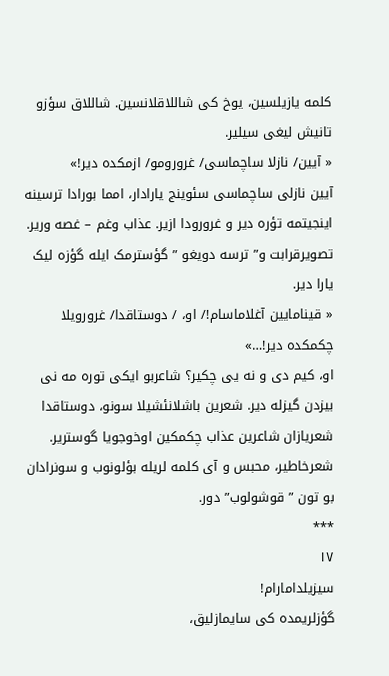کلمه یازیلسین، یوخ کی شاللاقلانسین. شاللاق سؤزو تانیش لیغی سیلیر.
« آیین/ نازلا ساچماسی/ غرورومو/ ازمکده دیر!»
آیین نازلی ساچماسی سئوینج یارادار، امما بورادا ترسینه اینجیتمه تؤره دیر و غرورودا ازیر. عذاب وغم – غصه وریر.
تصویرقرابت و” ترسه دویغو ” گؤسترمک ایله گؤزه لیک یارا دیر.
« قینامایین آغلاماسام!/ او، / دوستاقدا/ غرورویلا چکمکده دیر!…»
او، کیم دی و نه یی چکیر؟ شاعربو ایکی توره مه نی بیزدن گیزله دیر. شعرین باشلانئشیلا سونو، دوستاقدا شعریازان شاعرین عذاب چکمکین اوخوجویا گوستریر. شعرخاطیر، محبس و آی کلمه لریله بؤلونوب و سونرادان بو تون ” قوشولوب” دور.
***
۱۷
سیزیلدامارام!
گؤزلریمده کی سایمازلیق،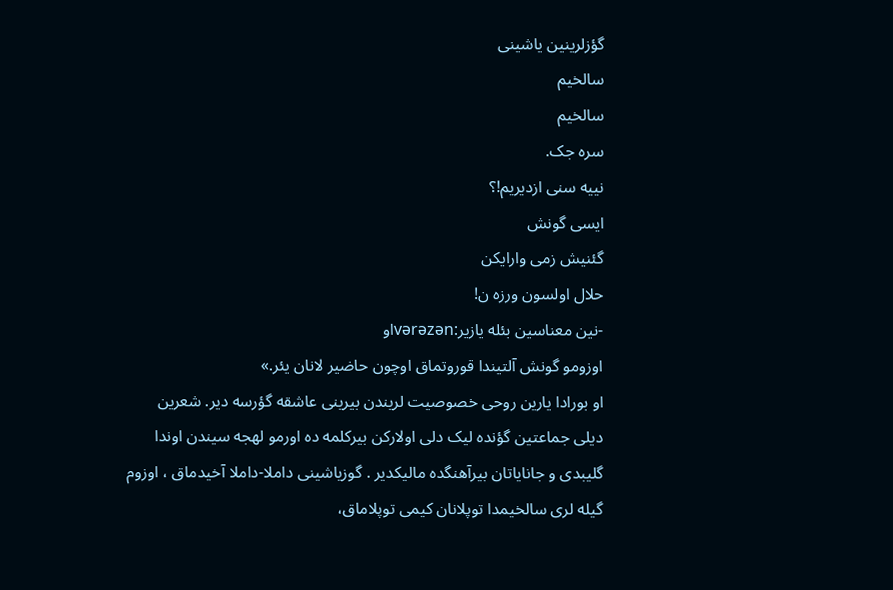گؤزلرینین یاشینی
سالخیم
سالخیم
سره جک.
نییه سنی ازدیریم!؟
ایسی گونش
گئنیش زمی وارایکن
حلال اولسون ورزه ن!
-نین معناسین بئله یازیر:vərəzənاو
اوزومو گونش آلتیندا قوروتماق اوچون حاضیر لانان یئر.»
او بورادا یارین روحی خصوصیت لریندن بیرینی عاشقه گؤرسه دیر. شعرین دیلی جماعتین گؤنده لیک دلی اولارکن بیرکلمه ده اورمو لهجه سیندن اوندا گلیبدی و جانایاتان بیرآهنگده مالیکدیر . گوزیاشینی داملا-داملا آخیدماق ، اوزوم گیله لری سالخیمدا توپلانان کیمی توپلاماق،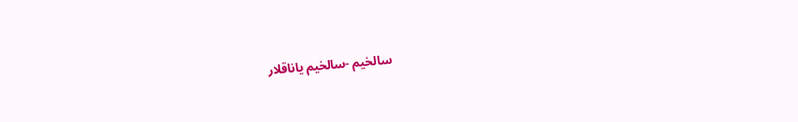سالخیم -سالخیم یاناقلار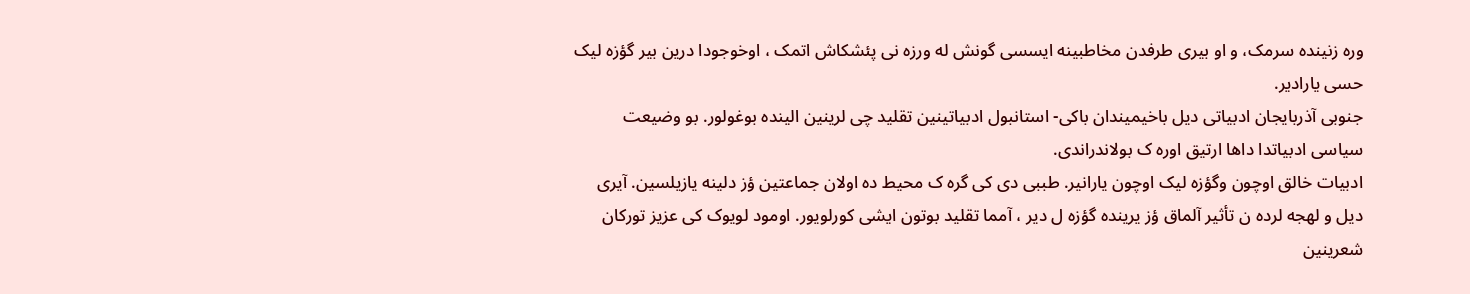وره زنینده سرمک، و او بیری طرفدن مخاطبینه ایسسی گونش له ورزه نی پئشکاش اتمک ، اوخوجودا درین بیر گؤزه لیک حسی یارادیر.
جنوبی آذربایجان ادبیاتی دیل باخیمیندان باکی- استانبول ادبیاتینین تقلید چی لرینین الینده بوغولور. بو وضیعت سیاسی ادبیاتدا داها ارتیق اوره ک بولاندراندی.
ادبیات خالق اوچون وگؤزه لیک اوچون یارانیر. طببی دی کی گره ک محیط ده اولان جماعتین ؤز دلینه یازیلسین. آیری دیل و لهجه لرده ن تأثیر آلماق ؤز یرینده گؤزه ل دیر ، آمما تقلید بوتون ایشی کورلویور. اومود لویوک کی عزیز تورکان شعرینین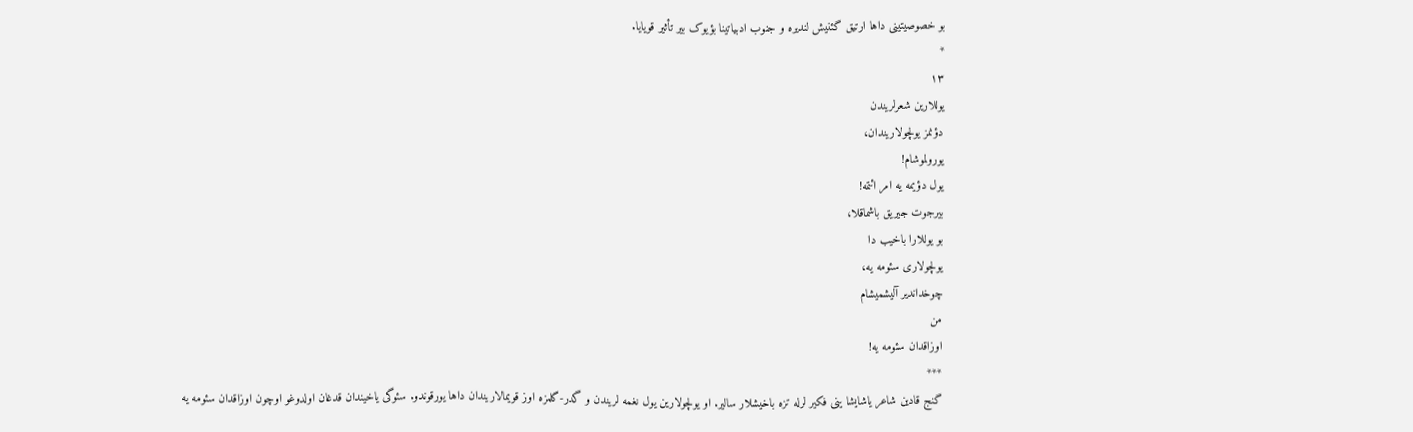بو خصوصیتینی داها ارتیق گئنیش لندیره و جنوب ادبیاتینا بؤیوک بیر تأثیر قویایا.
*
۱۳
یوللارین شعرلریندن
دؤنمز یولچولاریندان،
یورولموشام!
یول دؤیمه یه امر ائتمه!
بیرجوت جیریق باشماقلا،
بو یوللارا باخیب دا
یولچولاری سئومه یه،
چوخداندیر آلیشمیشام
من
اوزاقدان سئومه یه!
***
گنج قادین شاعر یاشایشا ینی فکیر لرله تزه باخیشلار سالیر. او یولچولارین یول نغمه لریندن و گدر-گلمزه اوز قویمالاریندان داها یورقوندو. سئوگی یاخیندان قدغان اولدوغو اوچون اوزاقدان سئومه یه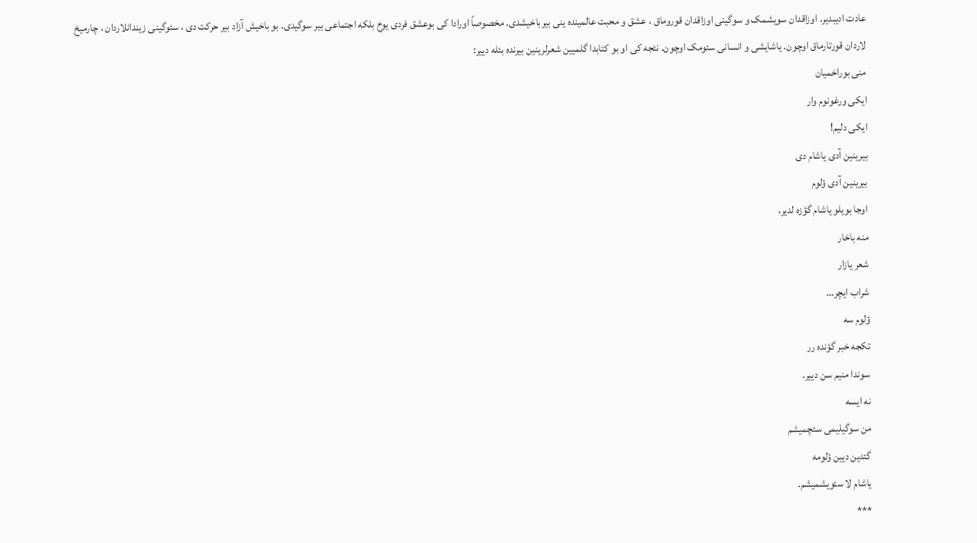عادت ادیبدیر. اوزاقدان سویشمک و سوگینی اوزاقدان قوروماق ، عشق و محبت عالمینده ینی بیرباخیشدی. مخصوصاً اورادا کی بوعشق فردی یوخ بلکه اجتماعی بیر سوگیدی. بو باخیش آزاد بیر حرکت دی ، سئوگینی زیندانلاردان ، چارمیخ لاردان قورتارماق اوچون. یاشایشی و انسانی سئومک اوچون. نئجه کی او بو کتابدا گلمیین شعرلرینین بیرنده بئله دییر:
منی بوراخمیان
ایکی ورغونوم وار
ایکی دلیم!
بیرینین آدی یاشام دی
بیرینین آدی ؤلوم
اوجا بویلو یاشام گؤزه لدیر،
منه باخار
شعر یازار
شراب ایچر…
ؤلوم سه
تکجه خبر گؤنده رر
سوندا منیم سن دییر.
نه ایسه
من سوگیلیمی سئچمیشم
گئدین دیین ؤلومه
یاشام لا سئویشمیشم.
***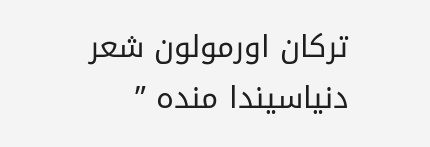ترکان اورمولون شعر دنیاسیندا منده ”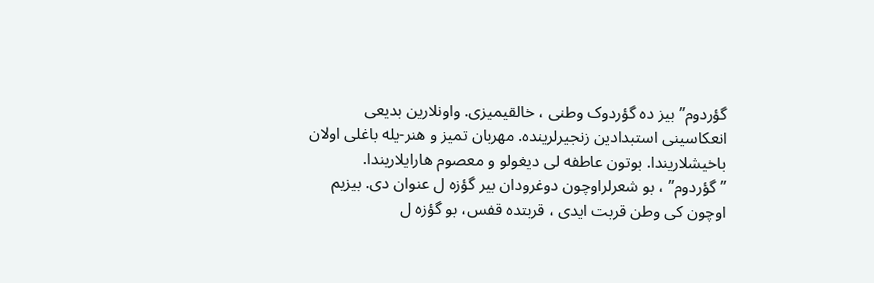گؤردوم” بیز ده گؤردوک وطنی ، خالقیمیزی. واونلارین بدیعی انعکاسینی استبدادین زنجیرلرینده. مهربان تمیز و هنر-یله باغلی اولان باخیشلاریندا. بوتون عاطفه لی دیغولو و معصوم هارایلاریندا.
” گؤردوم” ، بو شعرلراوچون دوغرودان بیر گؤزه ل عنوان دی. بیزیم اوچون کی وطن قربت ایدی ، قربتده قفس، بو گؤزه ل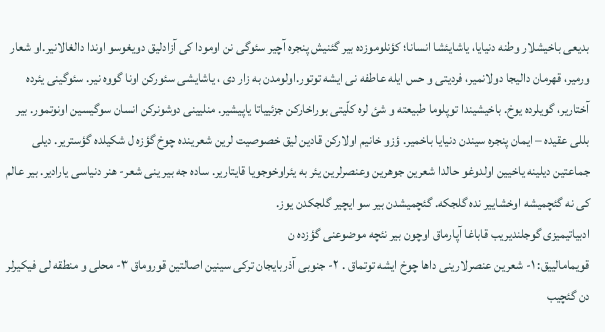بدیعی باخیشلار وطنه دنیایا، یاشایئشا انسانا؛ کؤنلوموزده بیر گئنیش پنجره آچیر سئوگی نن اومودا کی آزادلیق دویغوسو اوندا دالغالانیر.او شعار ورمیر، قهرمان دالیجا دولانمیر، فردیتی و حس ایله عاطفه نی ایشه توتور.اولومدن به زار دی ، یاشایشی سئورکن اونا گووه نیر. سئوگینی یئرده آختاریر، گویلرده یوخ. باخیشیندا توپلوما طبیعته و شئ لره کلّیتی بوراخارکن جزئییاتا یاپیشیر. منلیینی دوشونرکن انسان سوگیسین اونوتمور. بیر بللی عقیده – ایمان پنجره سیندن دنیایا باخمیر. ؤزو خانیم اولارکن قادین لیق خصوصیت لرین شعرینده چوخ گؤزه ل شکیلده گؤستریر. دیلی جماعتین دیلینه یاخیین اولدوغو حالدا شعرین جوهرین وعنصرلرین یئر به یئراوخوجویا قایتاریر. ساده جه بیر ینی شعر- هنر دنیاسی یارادیر. بیر عالم کی نه گئچمیشه اوخشاییر نده گلجکه. گئچمیشدن بیر سو ایچیر گلجکدن یوز.
ادبیاتیمیزی گوجلندیریب قاباغا آپارماق اوچون بیر نئچه موضوعنی گؤزده ن
قویمامالییق: ۱- شعرین عنصرلارینی داها چوخ ایشه توتماق . ۲- جنوبی آذربایجان ترکی سینین اصالتین قوروماق ۳- محلی و منطقه لی فیکیرلر دن گئچیب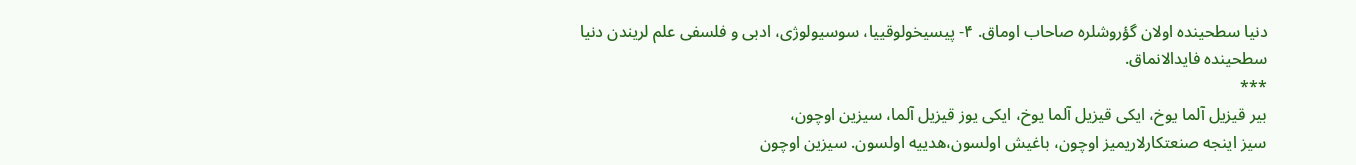دنیا سطحینده اولان گؤروشلره صاحاب اوماق. ۴- پیسیخولوقییا، سوسیولوژی، ادبی و فلسفی علم لریندن دنیا سطحینده فایدالانماق.
***
بیر قیزیل آلما یوخ، ایکی قیزیل آلما یوخ، ایکی یوز قیزیل آلما، سیزین اوچون،
سیز اینجه صنعتکارلاریمیز اوچون، باغیش اولسون،هدییه اولسون. سیزین اوچون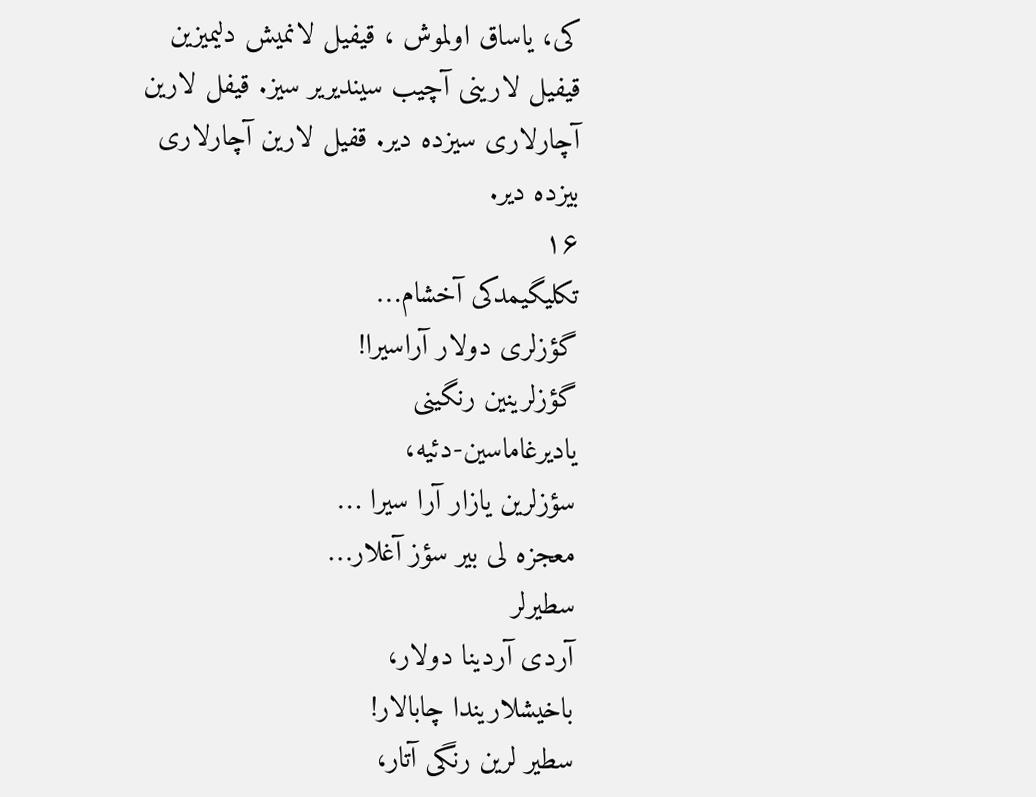کی، یاساق اولموش ، قیفیل لانمیش دلیمیزین قیفیل لارینی آچیب سیندیریر سیز. قیفل لارین آچارلاری سیزده دیر. قفیل لارین آچارلاری بیزده دیر.
۱۶
تکلیگیمدکی آخشام…
گؤزلری دولار آراسیرا!
گؤزلرینین رنگینی
یادیرغاماسین-دئیه،
سؤزلرین یازار آرا سیرا …
معجزه لی بیر سؤز آغلار…
سطیرلر
آردی آردینا دولار،
باخیشلاریندا چابالار!
سطیر لرین رنگی آتار،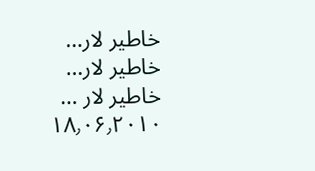خاطیر لار…
خاطیر لار…
خاطیر لار …
۱۸٫۰۶٫۲۰۱۰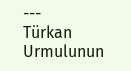---
Türkan Urmulunun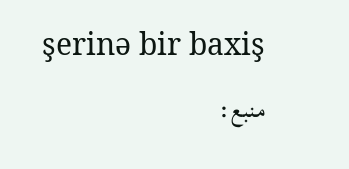şerinə bir baxiş
منبع :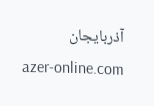آذربایجان
azer-online.com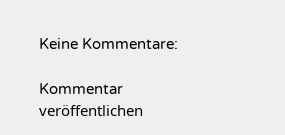Keine Kommentare:

Kommentar veröffentlichen